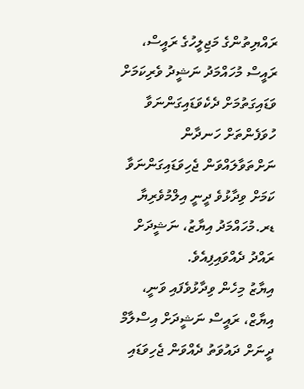ރައްޔިތުންގެ މަޖިލީހުގެ ރައީސް، ރައީސް މުހައްމަދު ނަޝީދު ވެރިކަމަށް ވަޑައިގަތުމަށް ދެކެވަޑައިގަންނަވާ ހުވަފެންތަށް ހަނދާން ނަށްތަވާލައްވަން ޖެހިވަޑައިގަންނަވާ ކަމަށް ވިދާޅުވެ ދީނީ އިލްމުވެރިޔާ ޑރ.މުހައްމަދު އިޔާޒު، ނަޝީދަށް ރައްދު ދެއްވައިފިއެވެ.
އިޔާޒު މިހެން ވިދާޅުވެފައި ވަނީ، އިޔާޒް، ރައީސް ނަޝީދަށް އިސްލާމް ދީނަށް ދައުވަތު ދެއްވަން ޖެހިވަޑައި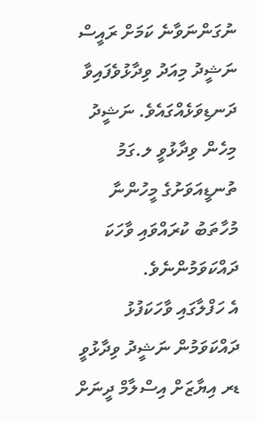ނުގަންނަވާނެ ކަމަށް ރައީސް ނަޝީދު މިއަދު ވިދާޅުވެފައިވާ ދަނޑިވަޅެއްގައެވެ. ނަޝީދު މިހެން ވިދާޅުވީ ލ.ގަމު ތުނޑީއަވަށުގެ މީހުންނާ މުހާތަބު ކުރައްވައި ވާހަކަ ދައްކަވަމުންނެވެ.
އެ ހަފްލާގައި ވާހަކަފުޅު ދައްކަވަމުން ނަޝީދު ވިދާޅުވީ ޑރ އިޔާޒަށް އިސްލާމް ދީނަށް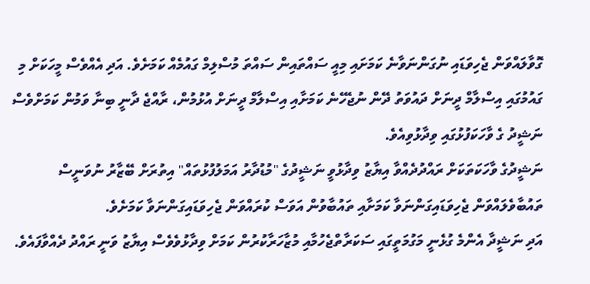ގޮވާލައްވަން ޖެހިވަޑައި ނުގަންނަވާނެ ކަމަށައި މިއީ ސައްތައިން ސައްތަ މުސްލިމް ގައުމެއް ކަމަށެވެ. އަދި އެއްވެސް މީހަކަށް މި ގައުމުގައި އިސްލާމް ދީނަށް ދައުވަތު ދޭން ނުޖެހޭނެ ކަމަށާއި އިސްލާމް ދީނަށް އުޅުމުން، ރާއްޖެ ދާނީ ބިނާ ވަމުން ކަމަށްވެސް ނަޝީދު ގެ ވާހަކަފުޅުގައި ވިދާޅުވިއެވެ.
ނަޝީދުގެ ވާހަކަތަކަށް ރައްދުދެއްވާ އިޔާޒު ވިދާޅުވީ ނަޝީދުގެ "މުޑުދާރު އަމަލުފުޅުތައް" އިތުރަށް ބޭޒާރު ނުވަނީސް ތައުބާވެލައްވަން ޖެހިވަޑައިގަންނަވާ ކަމަށާއި ތައުބާވުން އަވަސް ކުރައްވަން ޖެހިވަޑައިގަންނަވާ ކަމަށެވެ.
އަދި ނަޝީދާ އެންމެ ގުޅެނީ މަގުމަތީގައި ސަކަރާތްޖެހުމާއި މުޒާހަރާކުރުން ކަމަށް ވިދާޅުވެވެސް އިޔާޒު ވަނީ ރައްދު ދެއްވާފައެވެ.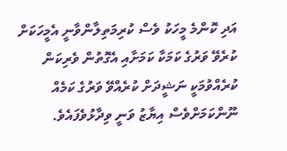އަދި ކޮންމެ މީހަކު ވެސް ކުރިމަތިލާންވާނީ އެމީހަކަށް ކުރެވޭ ވަރުގެ ކަމަކާ ކަމަށާއި އެގޮތުން ވެރިކަން ކުރެއްވުމަކީ ނަޝީދަށް ކުރެއްވޭ ވަރުގެ ކަމެއް ނޫންކަމަށްވެސް އިޔާޒު ވަނީ ވިދާޅުވެފައެވެ.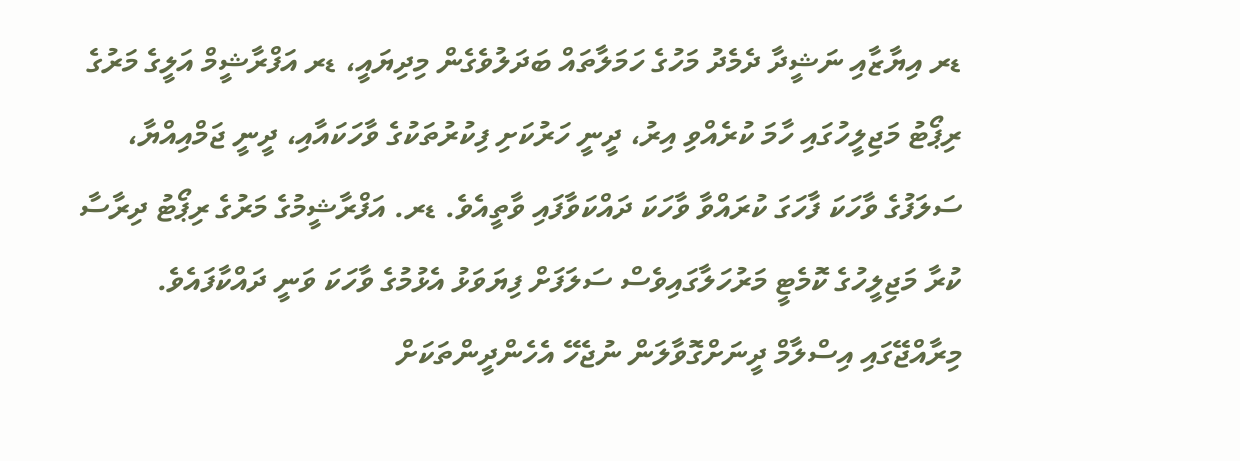ޑރ އިޔާޒާއި ނަޝީދާ ދެމެދު މަހުގެ ހަމަލާތައް ބަދަލުވެގެން މިދިޔައީ، ޑރ އަފްރާޝީމް އަލީގެ މަރުގެ ރިޕޯޓު މަޖިލީހުގައި ހާމަ ކުރެއްވި އިރު، ދީނީ ހަރުކަށި ފިކުރުތަކުގެ ވާހަކައާއި، ދީނީ ޖަމްއިއްޔާ، ސަލަފުގެ ވާހަކަ ފާހަގަ ކުރައްވާ ވާހަކަ ދައްކަވާފައި ވާތީއެވެ. ޑރ. އަފްރާޝީމުގެ މަރުގެ ރިޕޯޓު ދިރާސާ ކުރާ މަޖިލީހުގެ ކޮމެޓީ މަރުހަލާގައިވެސް ސަލަފަށް ފިޔަވަޅު އެޅުމުގެ ވާހަކަ ވަނީ ދައްކާފައެވެ.
މިރާއްޖޭގައި އިސްލާމް ދީނަށްގޮވާލަން ނުޖެހޭ އެހެންދީންތަކަށް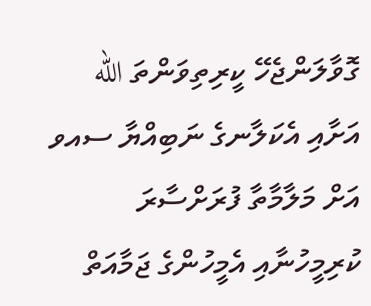ގޮވާލަންޖެހޭ ކީރިތިވަންތަ الله އަށާއި އެކަލާނގެ ނަބިއްޔާ ސއވ އަށް މަލާމާތާ ފުރަށްސާރަ ކުރިމީހުނާއި އެމީހުންގެ ޖަމާއަތް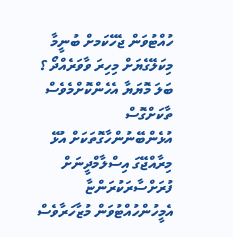ހުއްޓުވަން ޖެހޭކަމށް ބުނީމާ މިކަލޭގެޔަށް މިހިރަ ވާވަރެއްދޯ ؟ ބަލަ މޮޔަޔާ އެހެންކޮށްމެވެސް ތާކަށްގޮސް އުޅެންބޭނުންހާގޮތަކަށް އުޅޭ މިރާއްޖޭގަ އިސްލާމްދީނަށް ފުރަށްސާރަކުރަންޏާ އެމީހުންހުއްޓުވަން މުޒާހަރާވެސް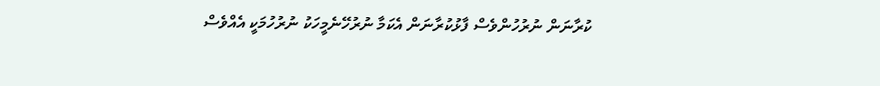ކުރާނަން ނުރުހުންވެސް ފާޅުކުރާނަން އެކަމާ ނުރުހޭނެމީހަކު ނުރުހުމަކީ އެއްވެސް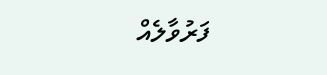ފަރުވާލެއް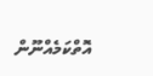އޮތްކަމެއްނޫން